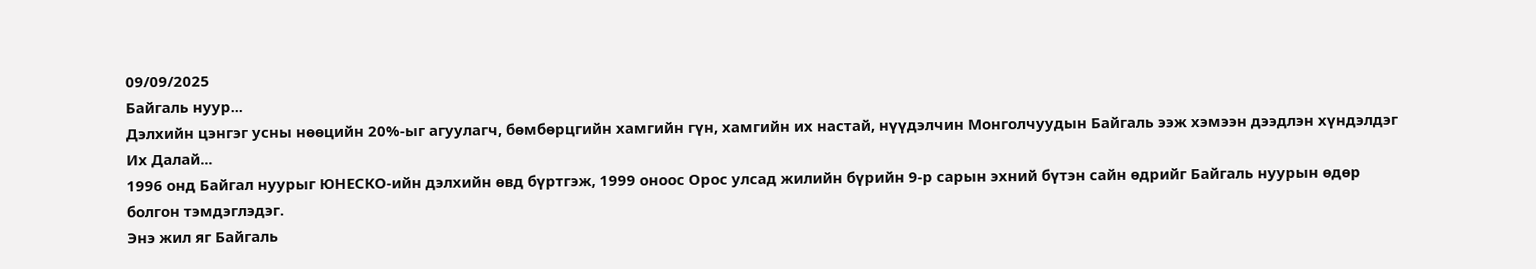09/09/2025
Байгаль нуур...
Дэлхийн цэнгэг усны нөөцийн 20%-ыг агуулагч, бөмбөрцгийн хамгийн гүн, хамгийн их настай, нүүдэлчин Монголчуудын Байгаль ээж хэмээн дээдлэн хүндэлдэг Их Далай...
1996 онд Байгал нуурыг ЮНЕСКО-ийн дэлхийн өвд бүртгэж, 1999 оноос Орос улсад жилийн бүрийн 9-р сарын эхний бүтэн сайн өдрийг Байгаль нуурын өдөр болгон тэмдэглэдэг.
Энэ жил яг Байгаль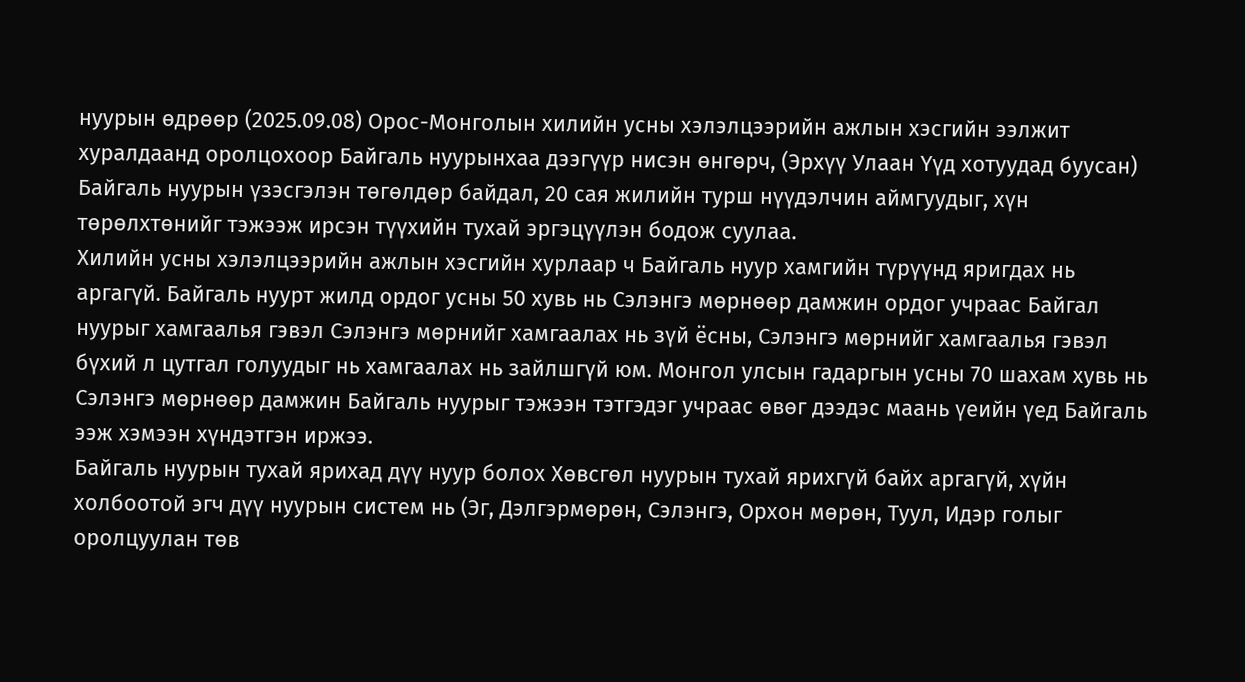нуурын өдрөөр (2025.09.08) Орос-Монголын хилийн усны хэлэлцээрийн ажлын хэсгийн ээлжит хуралдаанд оролцохоор Байгаль нуурынхаа дээгүүр нисэн өнгөрч, (Эрхүү Улаан Үүд хотуудад буусан) Байгаль нуурын үзэсгэлэн төгөлдөр байдал, 20 сая жилийн турш нүүдэлчин аймгуудыг, хүн төрөлхтөнийг тэжээж ирсэн түүхийн тухай эргэцүүлэн бодож суулаа.
Хилийн усны хэлэлцээрийн ажлын хэсгийн хурлаар ч Байгаль нуур хамгийн түрүүнд яригдах нь аргагүй. Байгаль нуурт жилд ордог усны 50 хувь нь Сэлэнгэ мөрнөөр дамжин ордог учраас Байгал нуурыг хамгаалья гэвэл Сэлэнгэ мөрнийг хамгаалах нь зүй ёсны, Сэлэнгэ мөрнийг хамгаалья гэвэл бүхий л цутгал голуудыг нь хамгаалах нь зайлшгүй юм. Монгол улсын гадаргын усны 70 шахам хувь нь Сэлэнгэ мөрнөөр дамжин Байгаль нуурыг тэжээн тэтгэдэг учраас өвөг дээдэс маань үеийн үед Байгаль ээж хэмээн хүндэтгэн иржээ.
Байгаль нуурын тухай ярихад дүү нуур болох Хөвсгөл нуурын тухай ярихгүй байх аргагүй, хүйн холбоотой эгч дүү нуурын систем нь (Эг, Дэлгэрмөрөн, Сэлэнгэ, Орхон мөрөн, Туул, Идэр голыг оролцуулан төв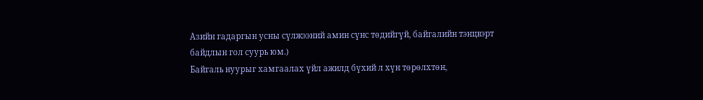Азийн гадаргын усны сүлжээний амин сүнс төдийгүй, байгалийн тэнцвэрт байдлын гол суурь юм.)
Байгаль нуурыг хамгаалах үйл ажилд бүхий л хүн төрөлхтөн,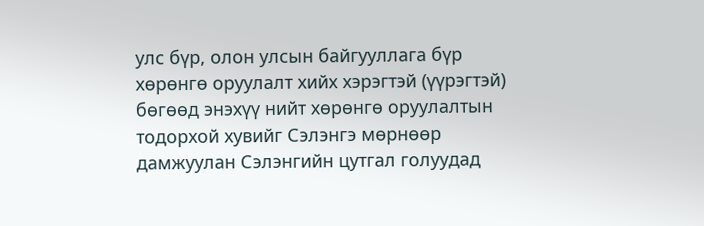улс бүр, олон улсын байгууллага бүр хөрөнгө оруулалт хийх хэрэгтэй (үүрэгтэй) бөгөөд энэхүү нийт хөрөнгө оруулалтын тодорхой хувийг Сэлэнгэ мөрнөөр дамжуулан Сэлэнгийн цутгал голуудад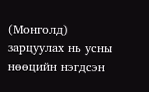(Монголд) зарцуулах нь усны нөөцийн нэгдсэн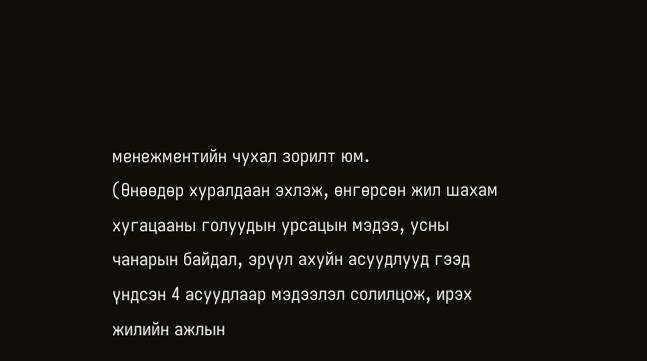менежментийн чухал зорилт юм.
(Өнөөдөр хуралдаан эхлэж, өнгөрсөн жил шахам хугацааны голуудын урсацын мэдээ, усны чанарын байдал, эрүүл ахуйн асуудлууд гээд үндсэн 4 асуудлаар мэдээлэл солилцож, ирэх жилийн ажлын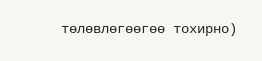төлөвлөгөөгөө тохирно)